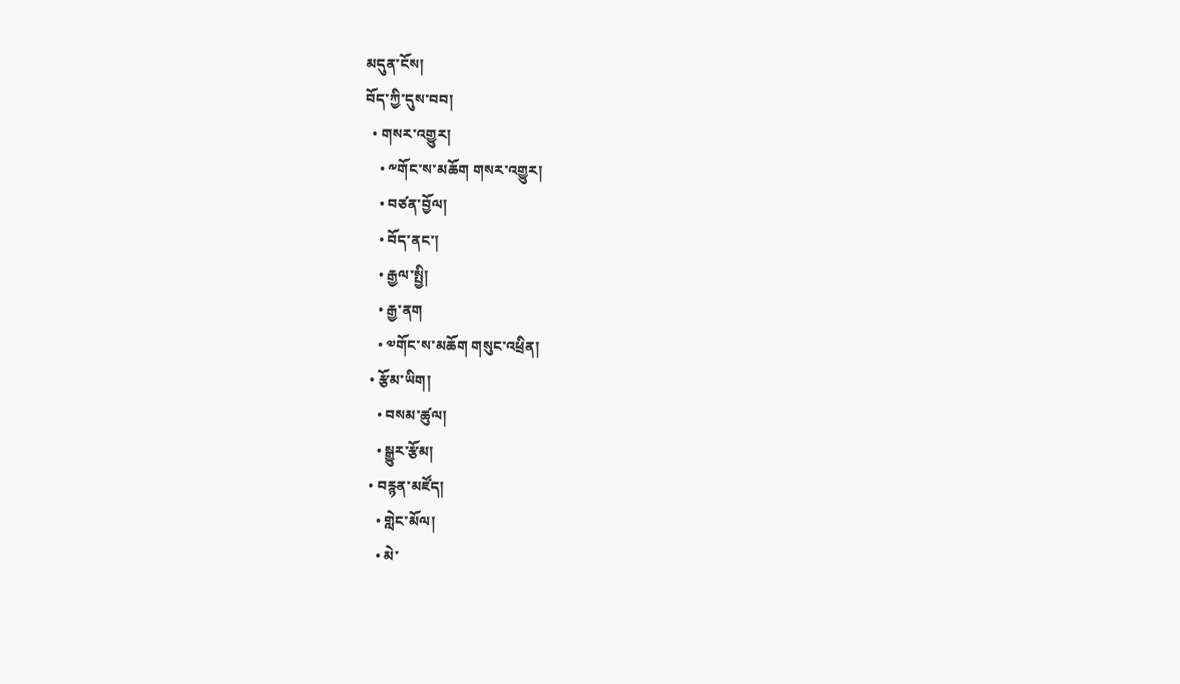མདུན་ངོས།
བོད་ཀྱི་དུས་བབ།
  • གསར་འགྱུར།
    • ༸གོང་ས་མཆོག གསར་འགྱུར།
    • བཙན་བྱོལ།
    • བོད་ནང་།
    • རྒྱལ་སྤྱི།
    • རྒྱ་ནག
    • ༧གོང་ས་མཆོག གསུང་འཕྲིན།
  • རྩོམ་ཡིག།
    • བསམ་ཚུལ།
    • སྒྱུར་རྩོམ།
  • བརྙན་མཛོད།
    • གླེང་མོལ།
    • མེ་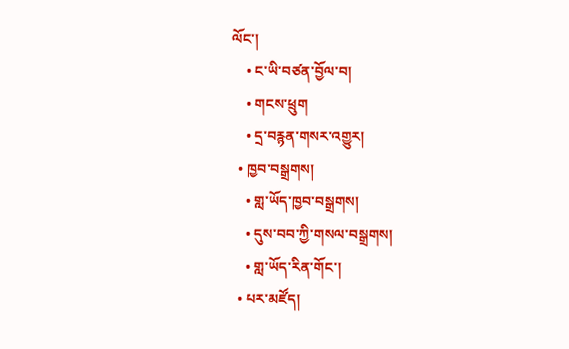ལོང་།
    • ང་ཡི་བཙན་བྱོལ་བ།
    • གངས་ཕྲུག
    • དྲ་བརྙན་གསར་འགྱུར།
  • ཁྱབ་བསྒྲགས།
    • གླ་ཡོད་ཁྱབ་བསྒྲགས།
    • དུས་བབ་ཀྱི་གསལ་བསྒྲགས།
    • གླ་ཡོད་རིན་གོང་།
  • པར་མཛོད།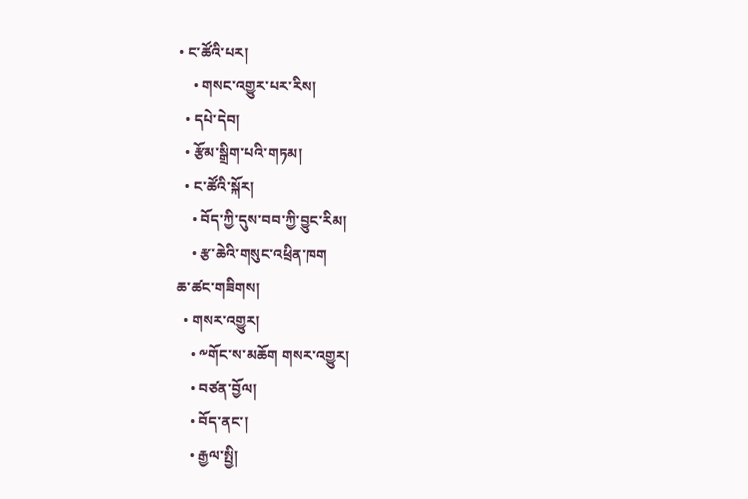• ང་ཚོའི་པར།
    • གསང་འགྱུར་པར་རིས།
  • དཔེ་དེབ།
  • རྩོམ་སྒྲིག་པའི་གཏམ།
  • ང་ཚོའི་སྐོར།
    • བོད་ཀྱི་དུས་བབ་ཀྱི་བྱུང་རིམ།
    • རྩ་ཆེའི་གསུང་འཕྲིན་ཁག
ཆ་ཚང་གཟིགས།
  • གསར་འགྱུར།
    • ༸གོང་ས་མཆོག གསར་འགྱུར།
    • བཙན་བྱོལ།
    • བོད་ནང་།
    • རྒྱལ་སྤྱི།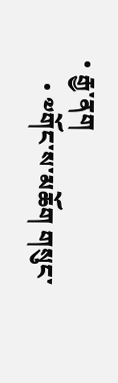• རྒྱ་ནག
    • ༧གོང་ས་མཆོག གསུང་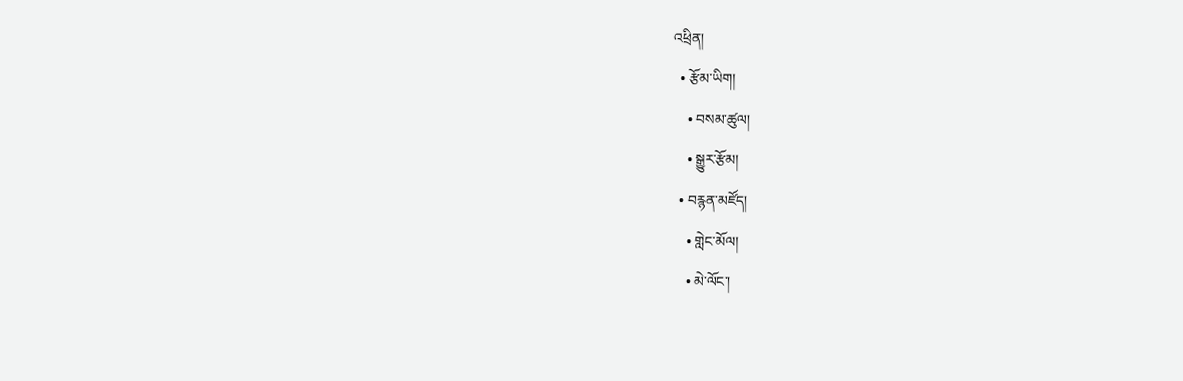འཕྲིན།
  • རྩོམ་ཡིག།
    • བསམ་ཚུལ།
    • སྒྱུར་རྩོམ།
  • བརྙན་མཛོད།
    • གླེང་མོལ།
    • མེ་ལོང་།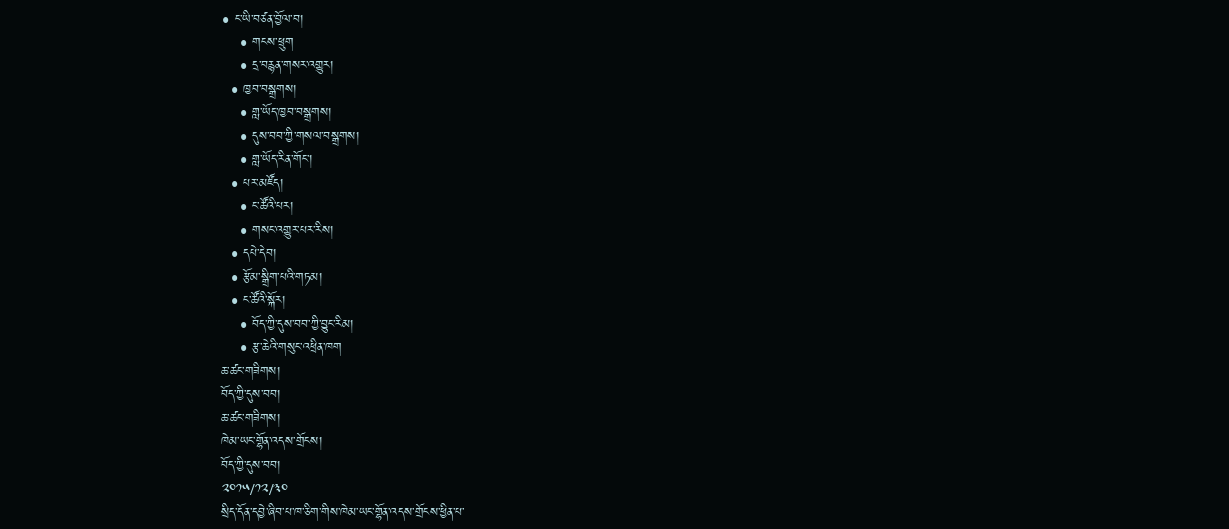• ང་ཡི་བཙན་བྱོལ་བ།
    • གངས་ཕྲུག
    • དྲ་བརྙན་གསར་འགྱུར།
  • ཁྱབ་བསྒྲགས།
    • གླ་ཡོད་ཁྱབ་བསྒྲགས།
    • དུས་བབ་ཀྱི་གསལ་བསྒྲགས།
    • གླ་ཡོད་རིན་གོང་།
  • པར་མཛོད།
    • ང་ཚོའི་པར།
    • གསང་འགྱུར་པར་རིས།
  • དཔེ་དེབ།
  • རྩོམ་སྒྲིག་པའི་གཏམ།
  • ང་ཚོའི་སྐོར།
    • བོད་ཀྱི་དུས་བབ་ཀྱི་བྱུང་རིམ།
    • རྩ་ཆེའི་གསུང་འཕྲིན་ཁག
ཆ་ཚང་གཟིགས།
བོད་ཀྱི་དུས་བབ།
ཆ་ཚང་གཟིགས།
ཁེམ་ཡང་གྷོན་འདས་གྲོངས།
བོད་ཀྱི་དུས་བབ།
༢༠༡༥/༡༢/༣༠
སྲིད་དོན་དབྱེ་ཞིབ་པ་ཁ་ཅིག་གིས་ཁེམ་ཡང་གྷོན་འདས་གྲོངས་ཕྱིན་པ་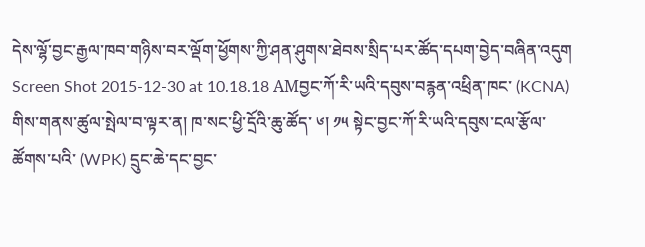དེས་ལྷོ་བྱང་རྒྱལ་ཁབ་གཉིས་བར་ལྡོག་ཕྱོགས་ཀྱི་ཤན་ཤུགས་ཐེབས་སྲིད་པར་ཚོད་དཔག་བྱེད་བཞིན་འདུག
Screen Shot 2015-12-30 at 10.18.18 AMབྱང་ཀོ་རི་ཡའི་དབུས་བརྙན་འཕྲིན་ཁང་ (KCNA) གིས་གནས་ཚུལ་སྤེལ་བ་ལྟར་ན། ཁ་སང་ཕྱི་དྲོའི་ཆུ་ཚོད་ ༦། ༡༥ སྟེང་བྱང་ཀོ་རི་ཡའི་དབུས་ངལ་རྩོལ་ཚོགས་པའི་ (WPK) དྲུང་ཆེ་དང་བྱང་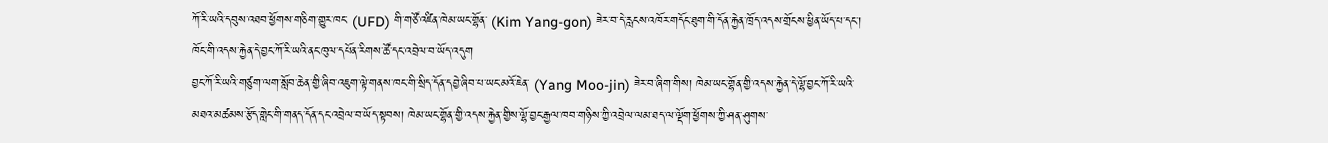ཀོ་རི་ཡའི་དབུས་འཐབ་ཕྱོགས་གཅིག་གྱུར་ཁང་ (UFD) གི་གཙོ་འཛིན་ཁེམ་ཡང་གྷོན་ (Kim Yang-gon) ཟེར་བ་དེ་རླངས་འཁོར་གདོང་ཐུག་གི་དོན་རྐྱེན་ཁྲོད་འདས་གྲོངས་ཕྱིན་ཡོད་པ་དང་། ཁོང་གི་འདས་རྐྱེན་དེ་བྱང་ཀོ་རི་ཡའི་ནང་ཁུལ་དཔོན་རིགས་ཚོ་དང་འབྲེལ་བ་ཡོད་འདུག
བྱང་ཀོ་རི་ཡའི་གཙུག་ལག་སློབ་ཆེན་གྱི་ཞིབ་འཇུག་ལྟེ་གནས་ཁང་གི་སྲིད་དོན་དབྱེ་ཞིབ་པ་ཡང་མའོ་ཇེན་ (Yang Moo-jin) ཟེར་བ་ཞིག་གིས། ཁེམ་ཡང་གྷོན་གྱི་འདས་རྐྱེན་དེ་ལྷོ་བྱང་ཀོ་རི་ཡའི་མཐའ་མཚམས་རྩོད་གླེང་གི་གནད་དོན་དང་འབྲེལ་བ་ཡོད་སྟབས། ཁེམ་ཡང་གྷོན་གྱི་འདས་རྐྱེན་གྱིས་ལྷོ་བྱང་རྒྱལ་ཁབ་གཉིས་ཀྱི་འབྲེལ་ལམ་ཐད་ལ་ལྡོག་ཕྱོགས་ཀྱི་ཤན་ཤུགས་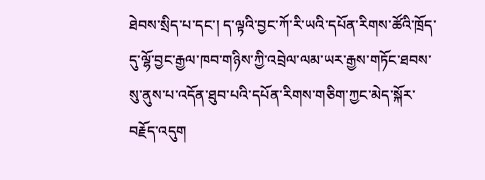ཐེབས་སྲིད་པ་དང་། ད་ལྟའི་བྱང་ཀོ་རི་ཡའི་དཔོན་རིགས་ཚོའི་ཁྲོད་དུ་ལྷོ་བྱང་རྒྱལ་ཁབ་གཉིས་ཀྱི་འབྲེལ་ལམ་ཡར་རྒྱས་གཏོང་ཐབས་སུ་ནུས་པ་འདོན་ཐུབ་པའི་དཔོན་རིགས་གཅིག་ཀྱང་མེད་སྐོར་བརྗོད་འདུག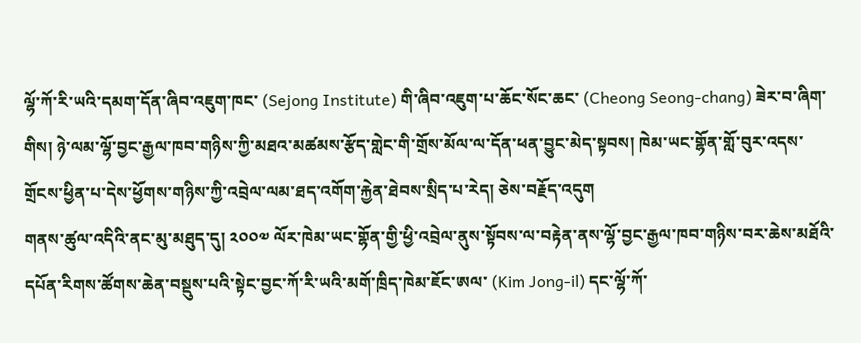ལྷོ་ཀོ་རི་ཡའི་དམག་དོན་ཞིབ་འཇུག་ཁང་ (Sejong Institute) གི་ཞིབ་འཇུག་པ་ཆོང་སོང་ཆང་ (Cheong Seong-chang) ཟེར་བ་ཞིག་གིས། ཉེ་ལམ་ལྷོ་བྱང་རྒྱལ་ཁབ་གཉིས་ཀྱི་མཐའ་མཚམས་རྩོད་གླེང་གི་གྲོས་མོལ་ལ་དོན་ཕན་བྱུང་མེད་སྟབས། ཁེམ་ཡང་གྷོན་གློ་བུར་འདས་གྲོངས་ཕྱིན་པ་དེས་ཕྱོགས་གཉིས་ཀྱི་འབྲེལ་ལམ་ཐད་འགོག་རྐྱེན་ཐེབས་སྲིད་པ་རེད། ཅེས་བརྗོད་འདུག
གནས་ཚུལ་འདིའི་ནང་མུ་མཐུད་དུ། ༢༠༠༧ ལོར་ཁེམ་ཡང་གྷོན་གྱི་ཕྱི་འབྲེལ་ནུས་སྟོབས་ལ་བརྟེན་ནས་ལྷོ་བྱང་རྒྱལ་ཁབ་གཉིས་བར་ཆེས་མཐོའི་དཔོན་རིགས་ཚོགས་ཆེན་བསྡུས་པའི་སྟེང་བྱང་ཀོ་རི་ཡའི་མགོ་ཁྲིད་ཁེམ་ཇོང་ཨལ་ (Kim Jong-il) དང་ལྷོ་ཀོ་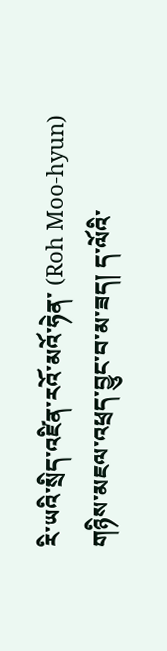རི་ཡའི་སྲིད་འཛིན་རའོ་མའོ་ཧེན་ (Roh Moo-hyun) གཉིས་མཇལ་འཕྲད་བྱུང་བ་མ་ཟད། ད་ལོའི་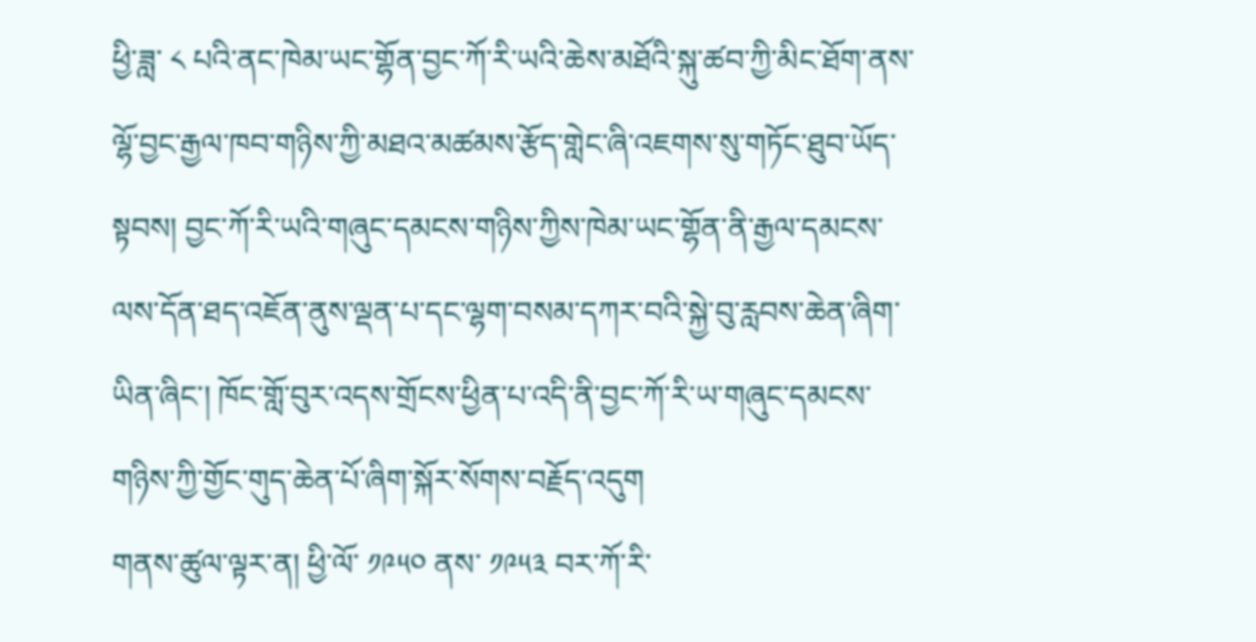ཕྱི་ཟླ་ ༨ པའི་ནང་ཁེམ་ཡང་གྷོན་བྱང་ཀོ་རི་ཡའི་ཆེས་མཐོའི་སྐུ་ཚབ་ཀྱི་མིང་ཐོག་ནས་ལྷོ་བྱང་རྒྱལ་ཁབ་གཉིས་ཀྱི་མཐའ་མཚམས་རྩོད་གླེང་ཞི་འཇགས་སུ་གཏོང་ཐུབ་ཡོད་སྟབས། བྱང་ཀོ་རི་ཡའི་གཞུང་དམངས་གཉིས་ཀྱིས་ཁེམ་ཡང་གྷོན་ནི་རྒྱལ་དམངས་ལས་དོན་ཐད་འཇོན་ནུས་ལྡན་པ་དང་ལྷག་བསམ་དཀར་བའི་སྐྱེ་བུ་རླབས་ཆེན་ཞིག་ཡིན་ཞིང་། ཁོང་གློ་བུར་འདས་གྲོངས་ཕྱིན་པ་འདི་ནི་བྱང་ཀོ་རི་ཡ་གཞུང་དམངས་གཉིས་ཀྱི་གྱོང་གུད་ཆེན་པོ་ཞིག་སྐོར་སོགས་བརྗོད་འདུག
གནས་ཚུལ་ལྟར་ན། ཕྱི་ལོ་ ༡༩༥༠ ནས་ ༡༩༥༣ བར་ཀོ་རི་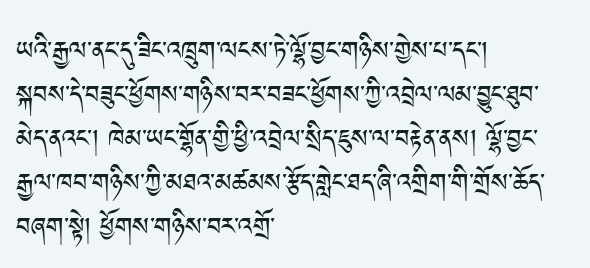ཡའི་རྒྱལ་ནང་དུ་ཟིང་འཁྲུག་ལངས་ཏེ་ལྷོ་བྱང་གཉིས་གྱེས་པ་དང་། སྐབས་དེ་བཟུང་ཕྱོགས་གཉིས་བར་བཟང་ཕྱོགས་ཀྱི་འབྲེལ་ལམ་བྱུང་ཐུབ་མེད་ནའང་། ཁེམ་ཡང་གྷོན་གྱི་ཕྱི་འབྲེལ་སྲིད་ཇུས་ལ་བརྟེན་ནས། ལྷོ་བྱང་རྒྱལ་ཁབ་གཉིས་ཀྱི་མཐའ་མཚམས་རྩོད་གླེང་ཐད་ཞི་འགྲིག་གི་གྲོས་ཆོད་བཞག་སྟེ། ཕྱོགས་གཉིས་བར་འགྲོ་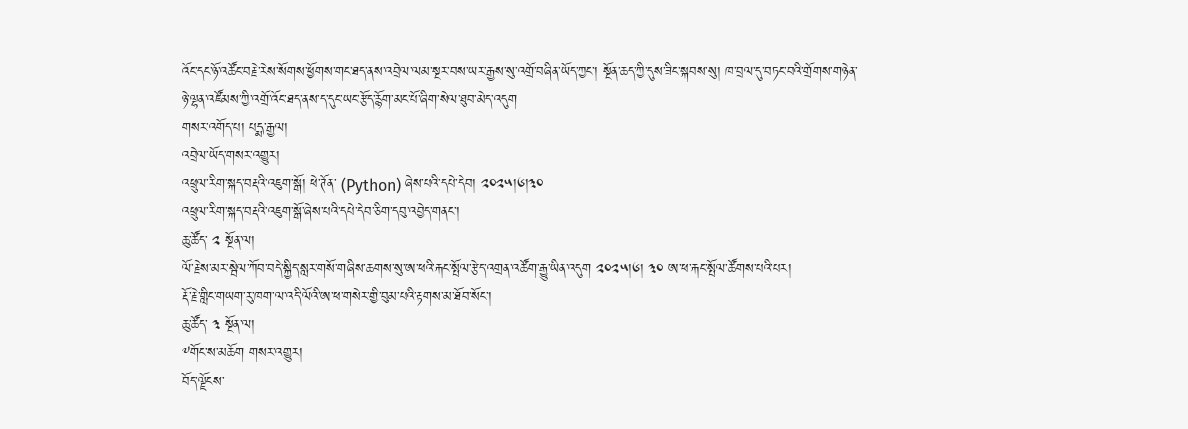འོང་དང་ཉོ་འཚོང་བརྗེ་རེས་སོགས་ཕྱོགས་གང་ཐད་ནས་འབྲེལ་ལམ་སྔར་བས་ཡར་རྒྱས་སུ་འགྲོ་བཞིན་ཡོད་ཀྱང་། སྔོན་ཆད་ཀྱི་དུས་ཟིང་སྐབས་སུ། ཁ་བྲལ་དུ་བཏང་བའི་གྲོགས་གཉེན་ཉེ་ལྷན་འཛོམས་ཀྱི་འགྲོ་འོང་ཐད་ནས་ད་དུང་ཡང་རྩོད་རྙོག་མང་པོ་ཞིག་སེལ་ཐུབ་མེད་འདུག
གསར་འགོད་པ། པདྨ་རྒྱལ།
འབྲེལ་ཡོད་གསར་འགྱུར།
འཕྲུལ་རིག་སྐད་བརྡའི་འཇུག་སྒོ། ཕེ་ཊོན་ (Python) ཞེས་པའི་དཔེ་དེབ། ༢༠༢༥།༦།༣༠
འཕྲུལ་རིག་སྐད་བརྡའི་འཇུག་སྒོ་ཞེས་པའི་དཔེ་དེབ་ཅིག་དབུ་འབྱེད་གནང་།
ཆུ་ཚོད་ ༢ སྔོན་ལ།
ལོ་རྗེས་མར་སྦེལ་ཀོབ་བདེ་སྐྱིད་སླར་གསོ་གཞིས་ཆགས་སུ་ཨ་ཕའི་རྐང་སྤོལ་རྩེད་འགྲན་འཚོག་རྒྱུ་ཡིན་འདུག ༢༠༢༥།༦། ༣༠ ཨ་ཕ་རྐང་སྤོལ་ཚོགས་པའི་པར།
རྡོ་རྗེ་གླིང་གཡག་རུ་ཁག་ལ་འདི་ལོའི་ཨ་ཕ་གསེར་གྱི་བུམ་པའི་རྟགས་མ་ཐོབ་སོང་།
ཆུ་ཚོད་ ༣ སྔོན་ལ།
༸གོང་ས་མཆོག གསར་འགྱུར།
བོད་ལྗོངས་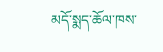མདོ་སྨད་ཆོལ་ཁས་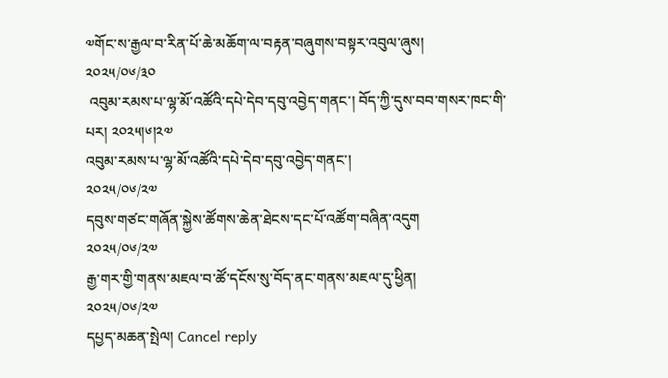༧གོང་ས་རྒྱལ་བ་རིན་པོ་ཆེ་མཆོག་ལ་བརྟན་བཞུགས་བསྟར་འབུལ་ཞུས།
༢༠༢༥/༠༦/༣༠
 འབུམ་རམས་པ་ལྷ་མོ་འཚོའི་དཔེ་དེབ་དབུ་འབྱེད་གནང་། བོད་ཀྱི་དུས་བབ་གསར་ཁང་གི་པར། ༢༠༢༥།༦།༢༧
འབུམ་རམས་པ་ལྷ་མོ་འཚོའི་དཔེ་དེབ་དབུ་འབྱེད་གནང་།
༢༠༢༥/༠༦/༢༧
དབུས་གཙང་གཞོན་སྐྱེས་ཚོགས་ཆེན་ཐེངས་དང་པོ་འཚོག་བཞིན་འདུག
༢༠༢༥/༠༦/༢༧
རྒྱ་གར་གྱི་གནས་མཇལ་བ་ཚོ་དངོས་སུ་བོད་ནང་གནས་མཇལ་དུ་ཕྱིན།
༢༠༢༥/༠༦/༢༧
དཔྱད་མཆན་སྤེལ། Cancel reply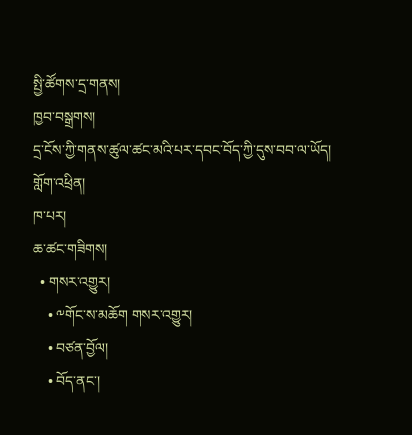སྤྱི་ཚོགས་དྲ་གནས།
ཁྱབ་བསྒྲགས།
དྲ་ངོས་ཀྱི་གནས་ཚུལ་ཚང་མའི་པར་དབང་བོད་ཀྱི་དུས་བབ་ལ་ཡོད།
གློག་འཕྲིན།
ཁ་པར།
ཆ་ཚང་གཟིགས།
  • གསར་འགྱུར།
    • ༸གོང་ས་མཆོག གསར་འགྱུར།
    • བཙན་བྱོལ།
    • བོད་ནང་།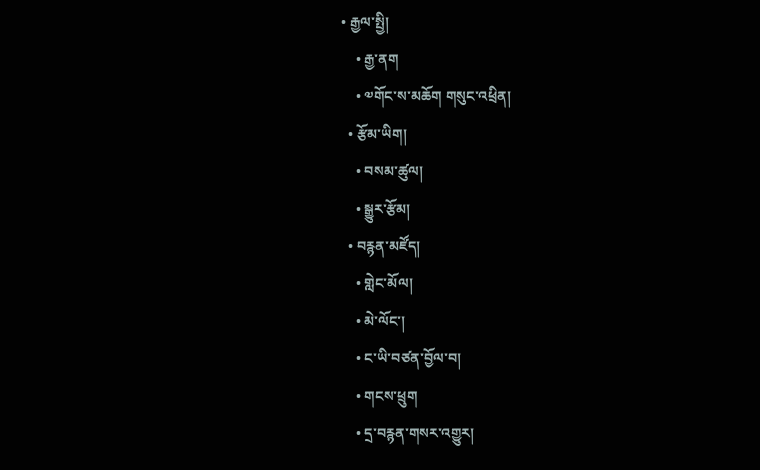• རྒྱལ་སྤྱི།
    • རྒྱ་ནག
    • ༧གོང་ས་མཆོག གསུང་འཕྲིན།
  • རྩོམ་ཡིག།
    • བསམ་ཚུལ།
    • སྒྱུར་རྩོམ།
  • བརྙན་མཛོད།
    • གླེང་མོལ།
    • མེ་ལོང་།
    • ང་ཡི་བཙན་བྱོལ་བ།
    • གངས་ཕྲུག
    • དྲ་བརྙན་གསར་འགྱུར།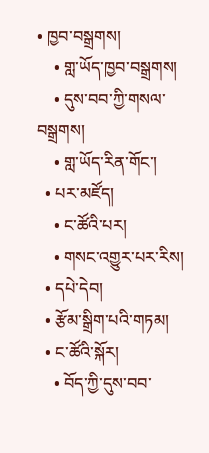• ཁྱབ་བསྒྲགས།
    • གླ་ཡོད་ཁྱབ་བསྒྲགས།
    • དུས་བབ་ཀྱི་གསལ་བསྒྲགས།
    • གླ་ཡོད་རིན་གོང་།
  • པར་མཛོད།
    • ང་ཚོའི་པར།
    • གསང་འགྱུར་པར་རིས།
  • དཔེ་དེབ།
  • རྩོམ་སྒྲིག་པའི་གཏམ།
  • ང་ཚོའི་སྐོར།
    • བོད་ཀྱི་དུས་བབ་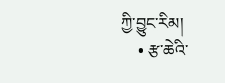ཀྱི་བྱུང་རིམ།
    • རྩ་ཆེའི་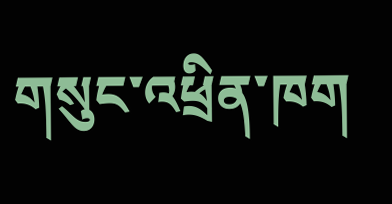གསུང་འཕྲིན་ཁག